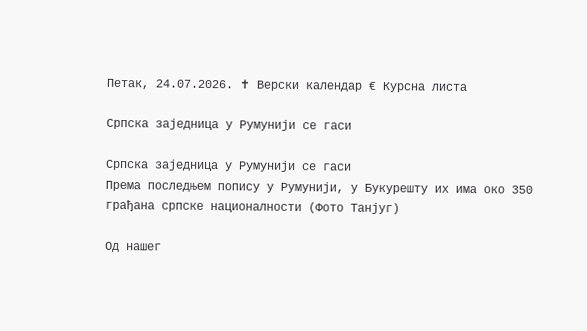Петак, 24.07.2026. ✝ Верски календар € Курсна листа

Српска заједница у Румунији се гаси

Српска заједница у Румунији се гаси
Према последњем попису у Румунији, у Букурешту их има око 350 грађана српске националности (Фото Танјуг)

Од нашег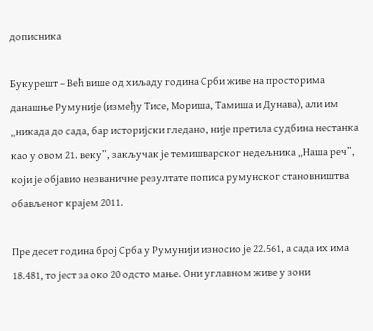дописника

Букурешт – Већ више од хиљаду година Срби живе на просторима данашње Румуније (између Тисе, Мориша, Тамиша и Дунава), али им „никада до сада, бар историјски гледано, није претила судбина нестанка као у овом 21. веку”, закључак је темишварског недељника „Наша реч”, који је објавио незваничне резултате пописа румунског становништва обављеног крајем 2011.

Пре десет година број Срба у Румунији износио је 22.561, а сада их има 18.481, то јест за око 20 одсто мање. Они углавном живе у зони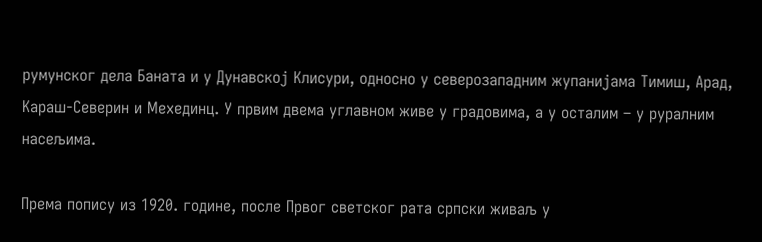румунског дела Баната и у Дунавској Клисури, односно у северозападним жупанијама Тимиш, Арад, Караш-Северин и Мехединц. У првим двема углавном живе у градовима, а у осталим – у руралним насељима.

Према попису из 1920. године, после Првог светског рата српски живаљ у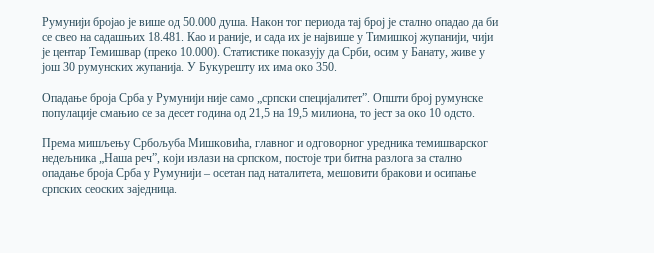Румунији бројао је више од 50.000 душа. Након тог периода тај број је стално опадао да би се свео на садашњих 18.481. Као и раније, и сада их је највише у Тимишкој жупанији, чији је центар Темишвар (преко 10.000). Статистике показују да Срби, осим у Банату, живе у још 30 румунских жупанија. У Букурешту их има око 350.

Опадање броја Срба у Румунији није само „српски специјалитет”. Општи број румунске популације смањио се за десет година од 21,5 на 19,5 милиона, то јест за око 10 одсто.

Према мишљењу Србољуба Мишковића, главног и одговорног уредника темишварског недељника „Наша реч”, који излази на српском, постоје три битна разлога за стално опадање броја Срба у Румунији – осетан пад наталитета, мешовити бракови и осипање српских сеоских заједница.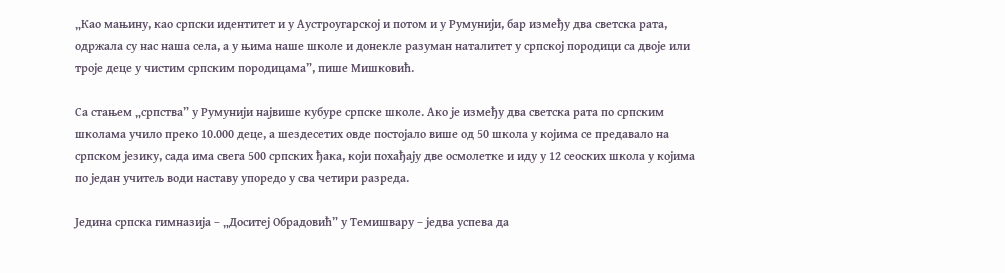„Као мањину, као српски идентитет и у Аустроугарској и потом и у Румунији, бар између два светска рата, одржала су нас наша села, а у њима наше школе и донекле разуман наталитет у српској породици са двоје или троје деце у чистим српским породицама”, пише Мишковић.

Са стањем „српства” у Румунији највише кубуре српске школе. Ако је између два светска рата по српским школама учило преко 10.000 деце, а шездесетих овде постојало више од 50 школа у којима се предавало на српском језику, сада има свега 500 српских ђака, који похађају две осмолетке и иду у 12 сеоских школа у којима по један учитељ води наставу упоредо у сва четири разреда.

Једина српска гимназија – „Доситеј Обрадовић” у Темишвару – једва успева да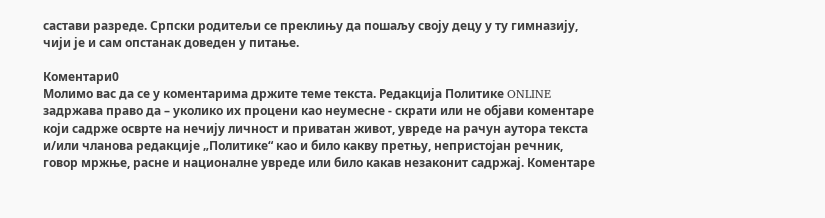састави разреде. Српски родитељи се преклињу да пошаљу своју децу у ту гимназију, чији је и сам опстанак доведен у питање.

Коментари0
Молимо вас да се у коментарима држите теме текста. Редакција Политике ONLINE задржава право да – уколико их процени као неумесне - скрати или не објави коментаре који садрже осврте на нечију личност и приватан живот, увреде на рачун аутора текста и/или чланова редакције „Политике“ као и било какву претњу, непристојан речник, говор мржње, расне и националне увреде или било какав незаконит садржај. Коментаре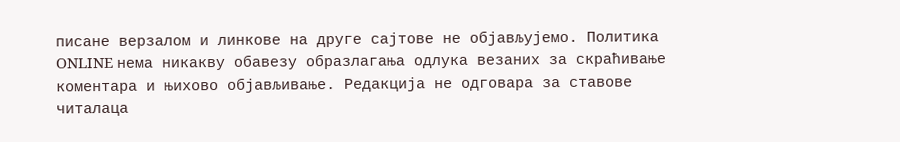писане верзалом и линкове на друге сајтове не објављујемо. Политика ONLINE нема никакву обавезу образлагања одлука везаних за скраћивање коментара и њихово објављивање. Редакција не одговара за ставове читалаца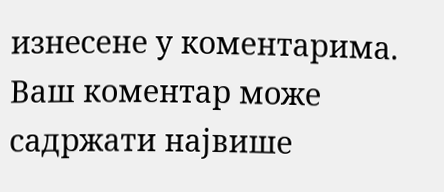изнесене у коментарима. Ваш коментар може садржати највише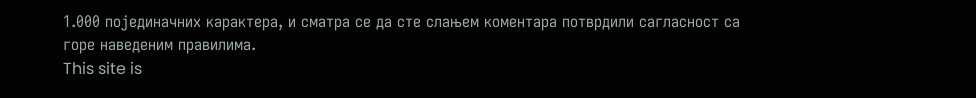1.000 појединачних карактера, и сматра се да сте слањем коментара потврдили сагласност са горе наведеним правилима.
This site is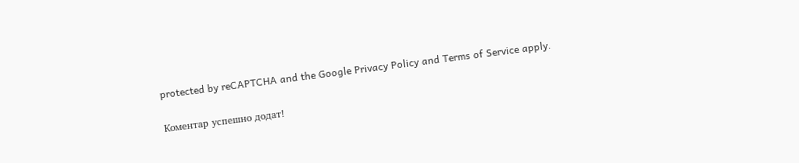protected by reCAPTCHA and the Google Privacy Policy and Terms of Service apply.

Комeнтар успeшно додат!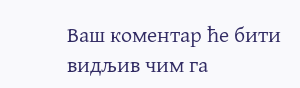Ваш комeнтар ћe бити видљив чим га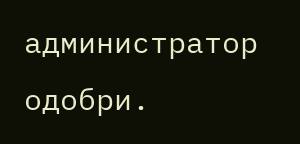администратор одобри.